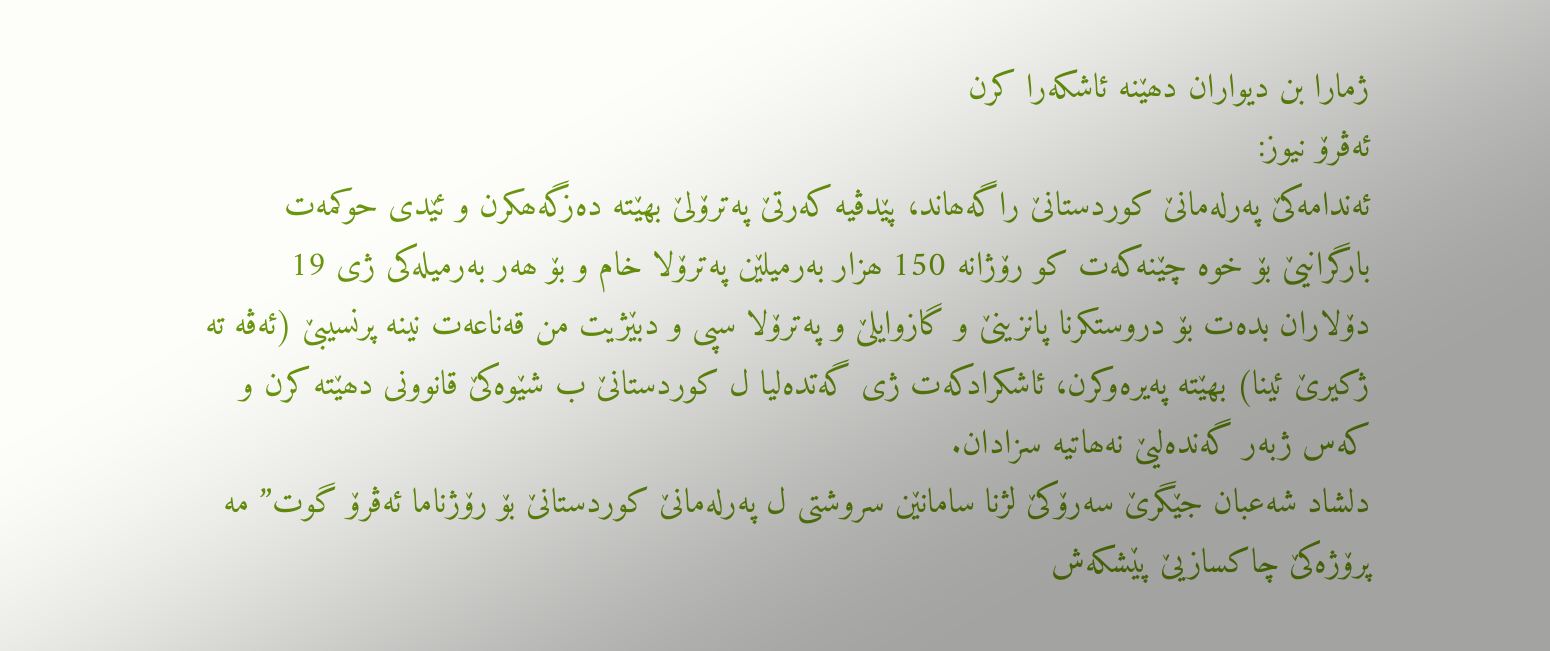ژمارا بن دیواران دھێنە ئاشکەرا کرن
ئەڤرۆ نیوز:
ئەندامەکێ پەرلەمانێ کوردستانێ راگەھاند، پێدڤیە کەرتێ پەترۆلێ بھێتە دەزگەھکرن و ئێدی حوکمەت بارگرانیێ بۆ خوە چێنەکەت کو رۆژانە 150 ھزار بەرمیلێن پەترۆلا خام و بۆ ھەر بەرمیلەکی ژی 19 دۆلاران بدەت بۆ دروستکرنا پانزینێ و گازوایلێ و پەترۆلا سپی و دبێژیت من قەناعەت نینە پرنسیبێ (ئەڤە تە ژکیرێ ئینا) بھێتە پەیرەوکرن، ئاشکرادکەت ژی گەتدەلیا ل کوردستانێ ب شێوەکێ قانوونی دھێتە کرن و کەس ژبەر گەندەلیێ نەھاتیە سزادان.
دلشاد شەعبان جێگرێ سەرۆکێ لژنا سامانێن سروشتی ل پەرلەمانێ کوردستانێ بۆ رۆژناما ئەڤرۆ گوت” مە پرۆژەکێ چاکسازیێ پێشکەش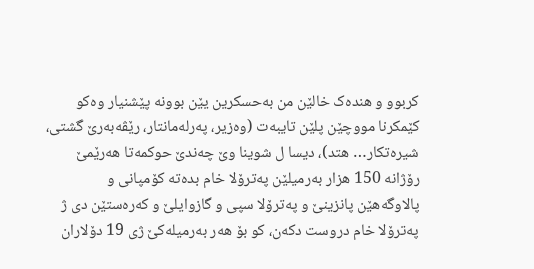کربوو و ھندەک خالێن من بەحسکرین یێن بوونە پێشنیار وەکو کێمکرنا مووچێن پلێن تایبەت (وەزیر، پەرلەمانتار، رێڤەبەرێ گشتی، شیرەتکار… ھتد)، دیسا ل شوینا وێ چەندێ حوکمەتا ھەرێمێ رۆژانە 150 ھزار بەرمیلێن پەترۆلا خام بدەتە کۆمپانی و پالاوگەھێن پانزینێ و پەترۆلا سپی و گازوایلێ و کەرەستێن دی ژ پەترۆلا خام دروست دکەن، کو بۆ ھەر بەرمیلەکێ ژی 19 دۆلاران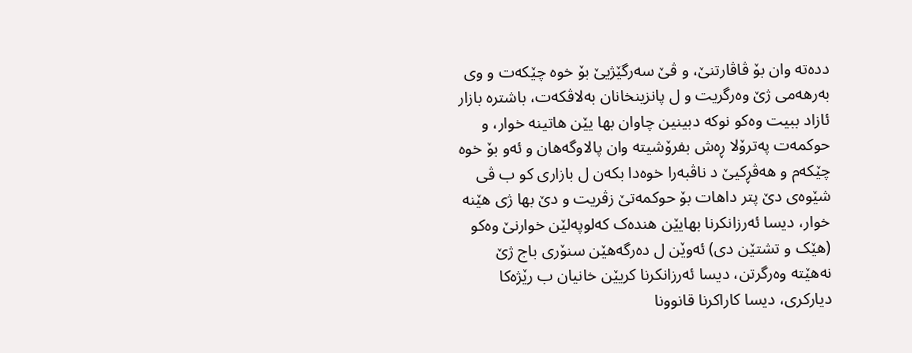ددەتە وان بۆ ڤاڤارتنێ، و ڤێ سەرگێژیێ بۆ خوە چێکەت و وی بەرھەمی ژێ وەرگریت و ل پانزینخانان بەلاڤکەت، باشترە بازار ئازاد ببیت وەکو نوکە دبینین چاوان بھا یێن ھاتینە خوار، و حوکمەت پەترۆلا ڕەش بفرۆشیتە وان پالاوگەھان و ئەو بۆ خوە چێکەم و ھەڤڕکیێ د ناڤبەرا خوەدا بکەن ل بازاری کو ب ڤی شێوەی دێ پتر داھات بۆ حوکمەتێ زڤریت و دێ بھا ژی ھێنە خوار، دیسا ئەرزانکرنا بھایێن ھندەک کەلوپەلێن خوارنێ وەکو (ھێک و تشتێن دی) ئەوێن ل دەرگەھێن سنۆری باج ژێ نەھێتە وەرگرتن، دیسا ئەرزانکرنا کریێن خانیان ب رێژەکا دیارکری، دیسا کاراکرنا قانوونا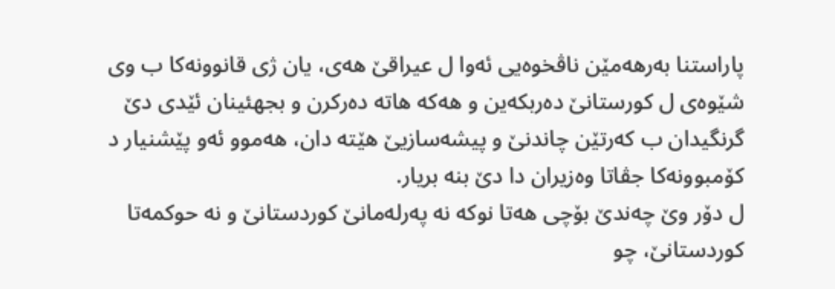پاراستنا بەرھەمێن ناڤخوەیی ئەوا ل عیراقێ ھەی، یان ژی قانوونەکا ب وی شێوەی ل کورستانێ دەربکەین و ھەکە ھاتە دەرکرن و بجھئینان ئێدی دێ گرنگیدان ب کەرتێن چاندنێ و پیشەسازیێ ھێتە دان، ھەموو ئەو پێشنیار د کۆمبوونەکا جڤاتا وەزیران دا دێ بنە بریار.
ل دۆر وێ چەندێ بۆچی ھەتا نوکە نە پەرلەمانێ کوردستانێ و نە حوکمەتا کوردستانێ، چو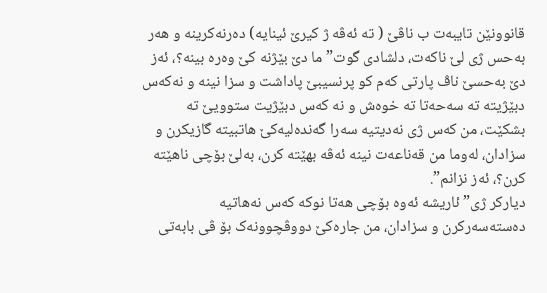قانوونێن تایبەت ب ناڤێ ( تە ئەڤە ژ کیرێ ئینایە) دەرنەکرینە و ھەر بەحس ژی لێ ناکەت، دلشادی گوت” ما دێ بێژنە کێ وەرە بینە؟، ئەز دێ بەحسێ ناڤ پارتی کەم کو پرنسیبێ پاداشت و سزا نینە و نەکەس دبێژیتە تە سەحەتا تە خوەش و نە کەس دبێژیت ستوویێ تە بشکێت، من کەس ژی نەدیتیە سەرا گەندەلیەکێ ھاتبیتە گازیکرن و سزادان، لەوما من قەناعەت نینە ئەڤە بھێتە کرن، بەلێ بۆچی ناھێتە کرن؟، ئەز نزانم”.
دیارکر ژی” ئاریشە ئەوە بۆچی ھەتا نوکە کەس نەھاتیە دەستەسەرکرن و سزادان، من جارەکێ دووڤچوونەک بۆ ڤی بابەتی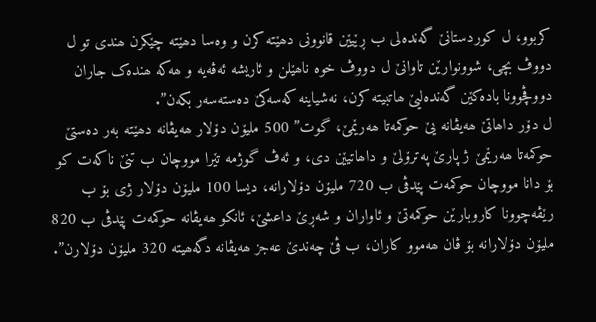کربوو، ل کوردستانێ گەندەلی ب ڕێیێن قانوونی دھێتە کرن و وەسا دھێتە چێکرن ھندی تو ل دووڤ بچی، شوونوارێن تاوانێ ل دووڤ خوە ناھێلن و ئاریشە ئەڤەیە و ھەکە ھندەک جاران دووڤچوونا بادەکێن گەندەلیێ ھاتبیتە کرن، نەشیاینە کەسەکێ دەستەسەر بکەن”.
ل دۆر داھاتێ ھەیڤانە یێ حوکمەتا ھەرێمێ، گوت” 500 ملیۆن دۆلار ھەیڤانە دھێتە بەر دەستێ حوکمەتا ھەرێمێ ژ پارێ پەترۆلێ و داھاتیێن دی، و ئەڤ گوژمە تێرا مووچان ب تنێ ناکەت کو بۆ دانا مووچان حوکمەت پێدڤی ب 720 ملیۆن دۆلارانە، دیسا 100 ملیۆن دۆلار ژی بۆ ب رێڤەچوونا کاروبارێن حوکمەتێ و ئاواران و شەڕێ داعشێ، ئانکو ھەیڤانە حوکمەت پێدڤی ب 820 ملیۆن دۆلارانە بۆ ڤان ھەموو کاران، ب ڤێ چەندێ عەجز ھەیڤانە دگەھیتە 320 ملیۆن دۆلارن”.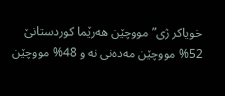خویاکر ژی” مووچێن ھەرێما کوردستانێ 52% مووچێن مەدەنی نە و 48% مووچێن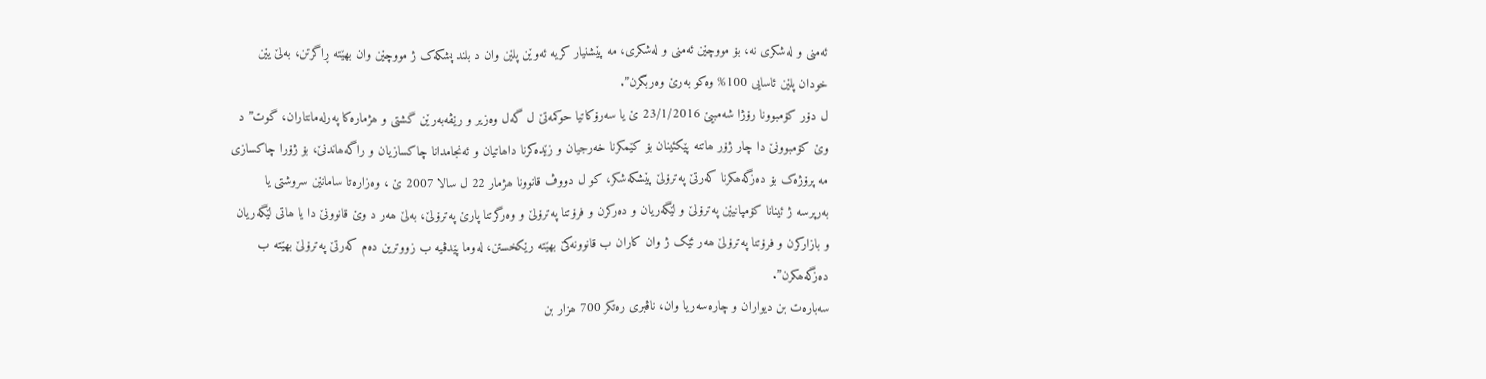ئەمنی و لەشکری نە، بۆ مووچێن ئەمنی و لەشکری، مە پێشنیار کریە ئەوێن پلێن وان د بلند پشکەک ژ مووچێن وان بھێتە ڕاگرتن، بەلێ یێن خودان پلێن ئاسایی 100% وەکو بەرێ وەربگرن”.
ل دۆر کۆمبوونا رۆژا شەمبیێ 23/1/2016 ێ یا سەرۆکاتیا حوکمەتێ ل گەل وەزیر و رێڤەبەرێن گشتی و ھژمارەکا پەرلەمانتاران، گوت” د وێ کۆمبوونێ دا چار ژۆر ھاتنە پێکئینان بۆ کێمکرنا خەرجیان و زێدەکرنا داھاتیان و ئەنجامدانا چاکسازیان و راگەھاندنێ، بۆ ژۆرا چاکسازی مە پرۆژەک بۆ دەزگەھکرنا کەرتێ پەترۆلێ پێشکەشکر، کو ل دووڤ قانوونا ھژمار 22 ل سالا 2007 ێ ، وەزارەتا سامانێن سروشتی یا بەرپرسە ژ ئینانا کۆمپانیێن پەترۆلێ و لێگەریان و دەرکرن و فرۆتنا پەترۆلێ و وەرگرتنا پارێ پەترۆلێ، بەلێ ھەر د وێ قانوونێ دا یا ھاتی لێگەریان و بازارکرن و فرۆتنا پەترۆلێ ھەر ئێک ژ وان کاران ب قانوونەکێ بھێتە رێکخستن، لەوما پێدڤیە ب زووترین دەم کەرتێ پەترۆلێ بھێتە ب دەزگەھکرن”.
سەبارەت بن دیواران و چارەسەریا وان، ناڤبری رەتکر 700 ھزار بن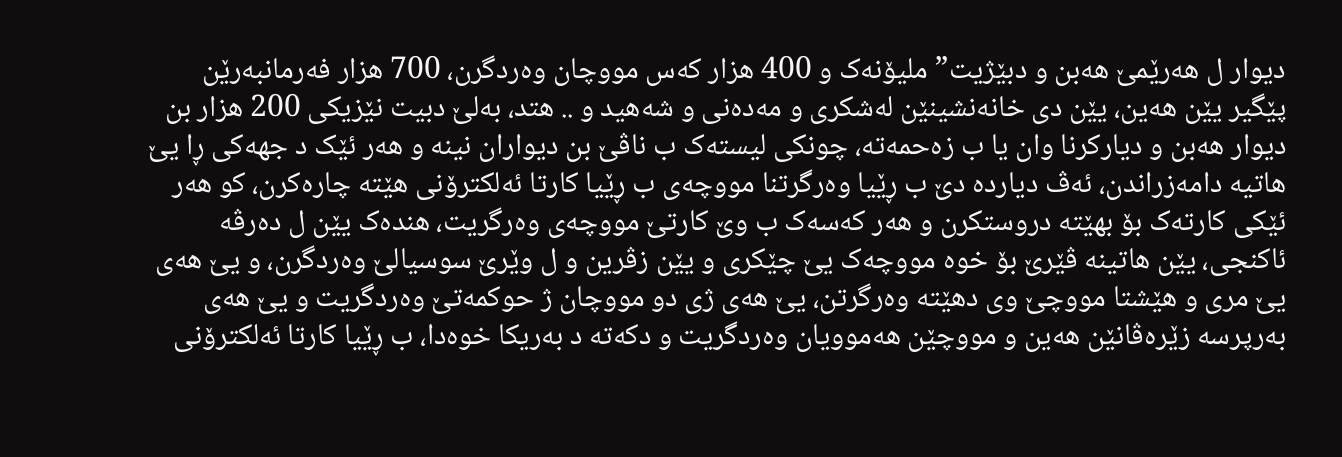دیوار ل ھەرێمێ ھەبن و دبێژیت” ملیۆنەک و 400 ھزار کەس مووچان وەردگرن، 700 ھزار فەرمانبەرێن پێگیر یێن ھەین، یێن دی خانەنشینێن لەشکری و مەدەنی و شەھید و .. ھتد، بەلێ دبیت نێزیکی 200 ھزار بن دیوار ھەبن و دیارکرنا وان یا ب زەحمەتە، چونکی لیستەک ب ناڤێ بن دیواران نینە و ھەر ئێک د جھەکی ڕا یێ ھاتیە دامەزراندن، ئەڤ دیاردە دێ ب ڕێیا وەرگرتنا مووچەی ب ڕێیا کارتا ئەلکترۆنی ھێتە چارەکرن، کو ھەر ئێکی کارتەک بۆ بھێتە دروستکرن و ھەر کەسەک ب وێ کارتێ مووچەی وەرگریت، ھندەک یێن ل دەرڤە ئاکنجی، یێن ھاتینە ڤێرێ بۆ خوە مووچەک یێ چێکری و یێن زڤرین و ل وێرێ سوسیالێ وەردگرن، و یێ ھەی یێ مری و ھێشتا مووچێ وی دھێتە وەرگرتن، یێ ھەی ژی دو مووچان ژ حوکمەتێ وەردگریت و یێ ھەی بەرپرسە زێرەڤانێن ھەین و مووچێن ھەموویان وەردگریت و دکەتە د بەریکا خوەدا، ب ڕێیا کارتا ئەلکترۆنی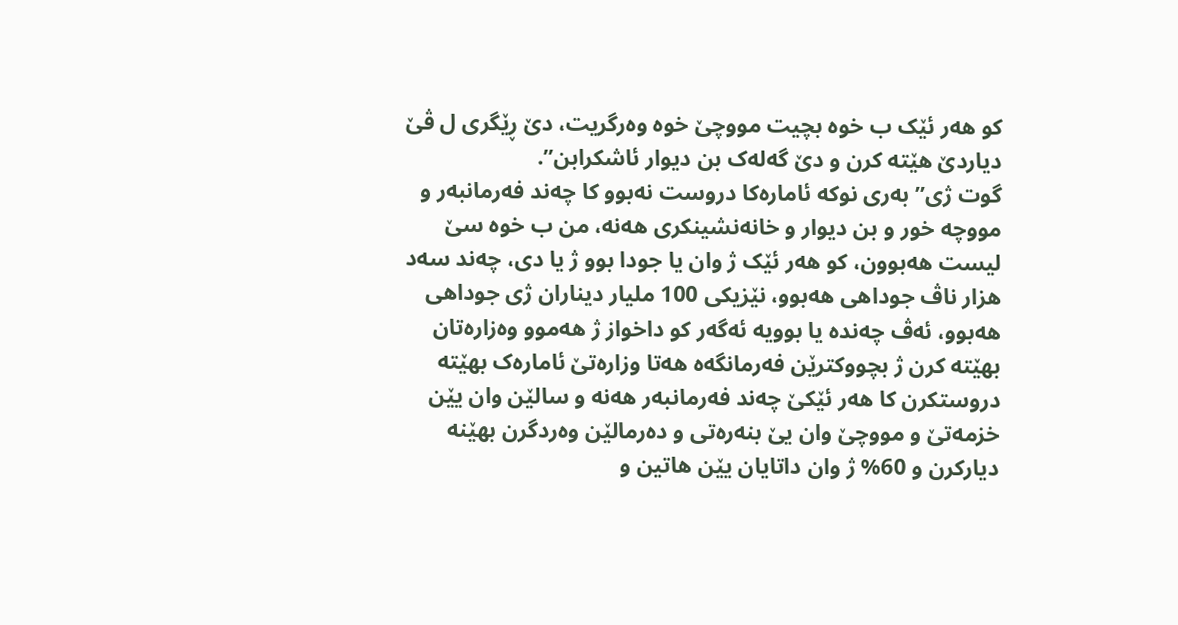کو ھەر ئێک ب خوە بچیت مووچێ خوە وەرگریت، دێ ڕێگری ل ڤێ دیاردێ ھێتە کرن و دێ گەلەک بن دیوار ئاشکرابن”.
گوت ژی” بەری نوکە ئامارەکا دروست نەبوو کا چەند فەرمانبەر و مووچە خور و بن دیوار و خانەنشینکری ھەنە، من ب خوە سێ لیست ھەبوون، کو ھەر ئێک ژ وان یا جودا بوو ژ یا دی، چەند سەد ھزار ناڤ جوداھی ھەبوو، نێزیکی 100 ملیار دیناران ژی جوداھی ھەبوو، ئەڤ چەندە یا بوویە ئەگەر کو داخواز ژ ھەموو وەزارەتان بھێتە کرن ژ بچووکترێن فەرمانگەە ھەتا وزارەتێ ئامارەک بھێتە دروستکرن کا ھەر ئێکێ چەند فەرمانبەر ھەنە و سالێن وان یێن خزمەتێ و مووچێ وان یێ بنەرەتی و دەرمالێن وەردگرن بھێنە دیارکرن و 60% ژ وان داتایان یێن ھاتین و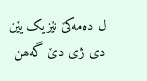ل دەمەکێ نێزیک یێن دی ژی دێ گەھن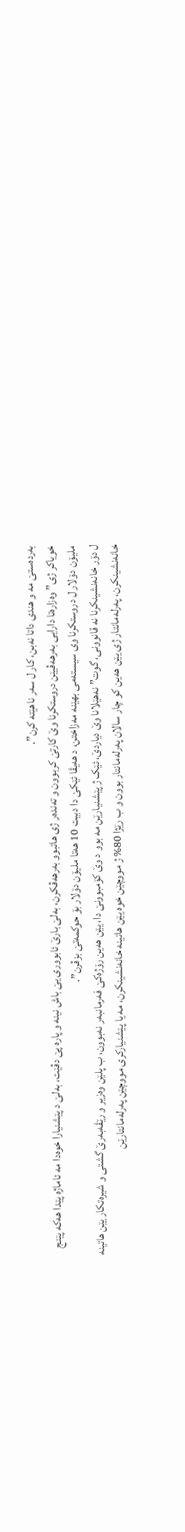بەردەستێ مە و ھندی داتا نەبن، کار ل سەر ناھێتە کرن”.
خویاکر ژی” وەزارەتا دارایی بەرھەڤیێن دروستکرنا وێ کارتێ کربوون و تەندەر ژی ھاتبوو بەرھەڤکرن، بەلێ بارێ ئابووری یێ باش نینە و پارە پێ دڤێت، بەلێ د پێشنیارا خوەدا مە ئاماژە پێدا ھەکە پێنج ملیۆن دۆلار ل دروستکرنا وی سیستەمی بھێنە مەزاختن، د ھەیڤا ئێکێ دا دبیت 10 ھەتا ملیۆن دۆلار بۆ حوکمەتێ بزڤرن”.
ل دۆر خانەنشینکرنا نە قانوونی، گوت” نەھێلانا وێ دیاردێ، ئێک ژ پێشنیارێن مە بوو د وێ کۆمبوونێ دا، یێن ھەین رۆژەکێ فەرمانبەر نەبوون، ب پلێن وەزیر و رێڤەبەرێ گشتی و شیرەتکار یێن ھاتینە خانەنشینکرن، پەرلەمانتار ژی یێن ھەین کو چار سالان پەرلەمانتار بوون و ب رێژا 80% ژ مووچێن خوە یێن ھاتینە خانەنشینکرن، مە یا پێشنیارکری مووچێن پەرلەمانتارێن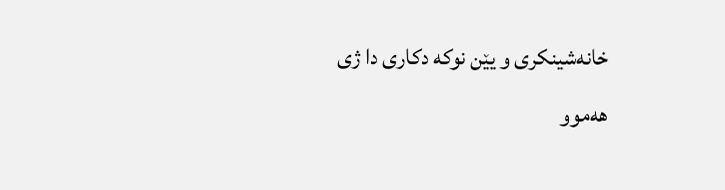خانەشینکری و یێن نوکە دکاری دا ژی ھەموو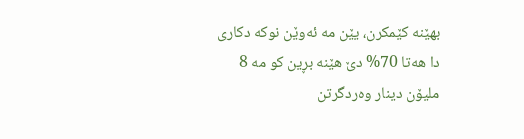بھێنە کێمکرن، یێن مە ئەوێن نوکە دکاری دا ھەتا 70% دێ ھێنە بڕین کو مە 8 ملیۆن دینار وەردگرتن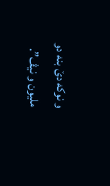و نوکە دێ بنە دو ملیون و نیڤ”.